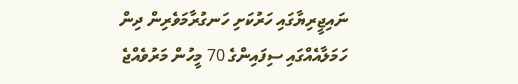ނައިޖީރިޔާގައި ހަރުކަށި ހަނގުރާމަވެރިން ދިން ހަމަލާއެއްގައި ސިފައިންގެ 70 މީހުން މަރުވެއްޖެ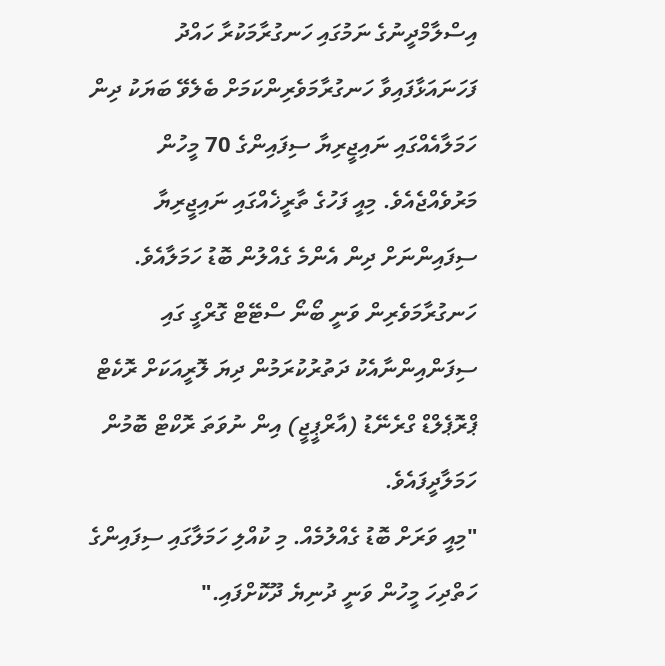އިސްލާމްދީނުގެ ނަމުގައި ހަނގުރާމަކުރާ ހައްދު ފަހަނައަޅާފައިވާ ހަނގުރާމަވެރިންކަމަށް ބެލެވޭ ބަޔަކު ދިން ހަމަލާއެއްގައި ނައިޖީރިޔާ ސިފައިންގެ 70 މީހުން މަރުވެއްޖެއެވެ. މިއީ ފަހުގެ ތާރީޚެއްގައި ނައިޖީރިޔާ ސިފައިންނަށް ދިން އެންމެ ގެއްލުން ބޮޑު ހަމަލާއެވެ.
ހަނގުރާމަވެރިން ވަނީ ބޯނޯ ސްޓޭޓް ގޮރްގީ ގައި ސިފަންއިންނާއެކު ދަތުރުކުރަމުން ދިޔަ ލޮރީއަކަށް ރޮކެޓް ޕްރޮޕެލްޑް ގްރެނޭޑު (އާރްޕީޖީ) އިން ނުވަތަ ރޮކްޓް ބޮމުން ހަމަލާދީފައެވެ.
"މިއީ ވަރަށް ބޮޑު ގެއްލުމެއް. މި ކުއްލި ހަމަލާގައި ސިފައިންގެ ހަތްދިހަ މީހުން ވަނީ ދުނިޔެ ދޫކޮށްފައި."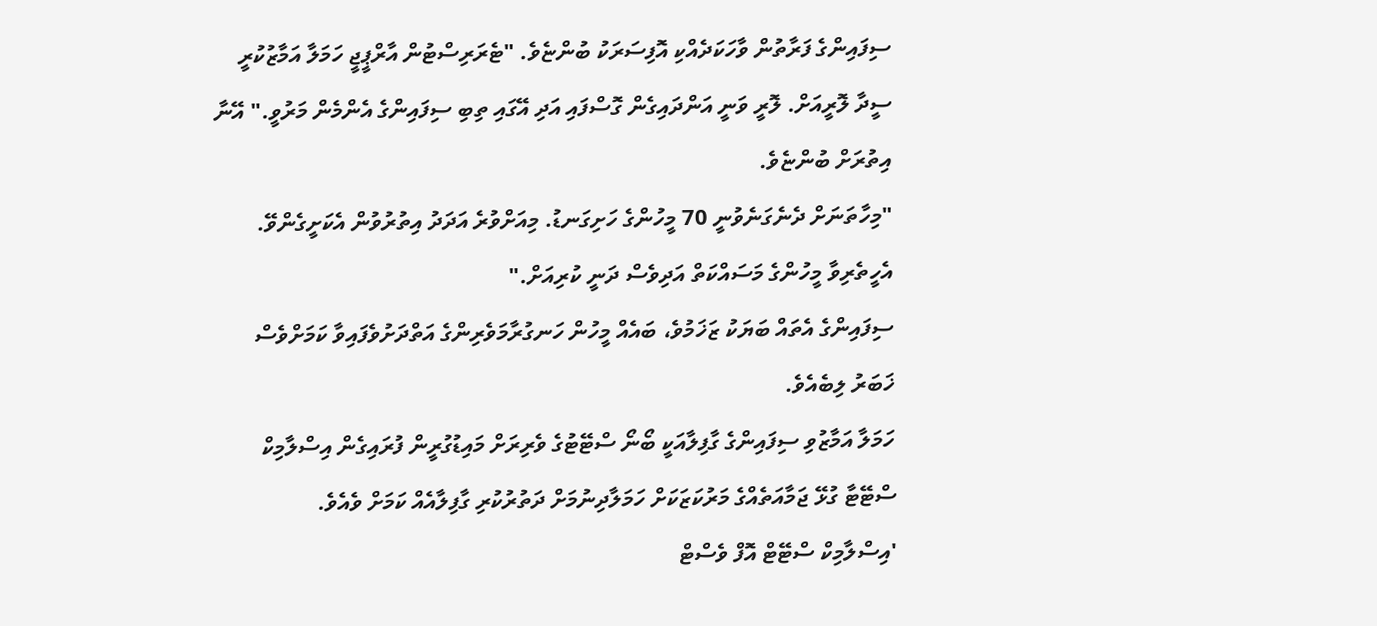ސިފައިންގެ ފަރާތުން ވާހަކަދެއްކި އޮފިސަރަކު ބުންޏެވެ. "ޓެރަރިސްޓުން އާރްޕީޖީ ހަމަލާ އަމާޒުކުރީ ސީދާ ލޮރީއަށް. ލޮރީ ވަނީ އަންދައިގެން ގޮސްފައި އަދި އޭގައި ތިބި ސިފައިންގެ އެންމެން މަރުވީ." އޭނާ އިތުރަށް ބުންޏެވެ.
"މިހާތަނަށް ދެނެގަނެވުނީ 70 މީހުންގެ ހަށިގަނޑު. މިއަށްވުރެ އަދަދު އިތުރުވުން އެކަށީގެންވޭ. އެހީތެރިވާ މީހުންގެ މަސައްކަތް އަދިވެސް ދަނީ ކުރިއަށް."
ސިފައިންގެ އެތައް ބަޔަކު ޒަޚަމުވެ، ބައެއް މީހުން ހަނގުރާމަވެރިންގެ އަތްދަށުވެފައިވާ ކަމަށްވެސް ޚަބަރު ލިބެއެވެ.
ހަމަލާ އަމާޒުވި ސިފައިންގެ ގާފިލާއަކީ ބޯނޯ ސްޓޭޓުގެ ވެރިރަށް މައިޑުގުރީން ފުރައިގެން އިސްލާމިކް ސްޓޭޓާ ގުޅޭ ޖަމާއަތެއްގެ މަރުކަޒަކަށް ހަމަލާދިނުމަށް ދަތުރުކުރި ގާފިލާއެއް ކަމަށް ވެއެވެ.
'އިސްލާމިކް ސްޓޭޓް އޮފް ވެސްޓް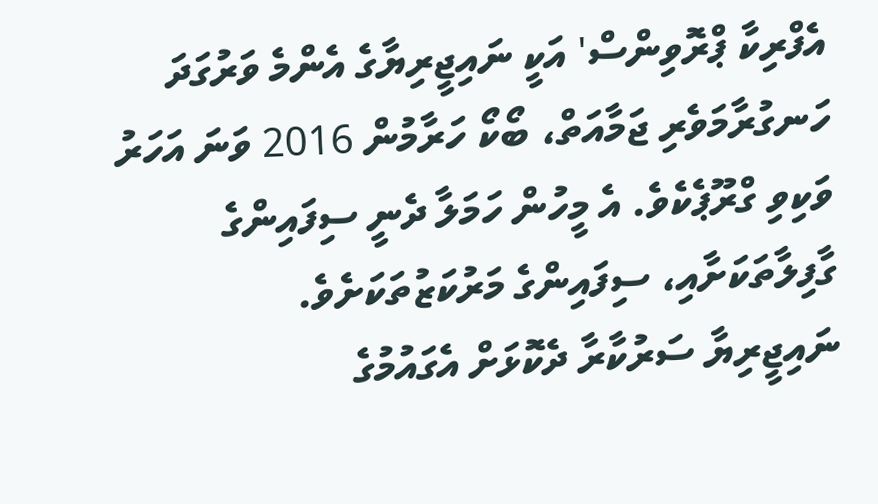އެފްރިކާ ޕްރޮވިންސް' އަކީ ނައިޖީރިޔާގެ އެންމެ ވަރުގަދަ ހަނގުރާމަވެރި ޖަމާއަތް، ބޯކޯ ހަރާމުން 2016 ވަނަ އަހަރު ވަކިވި ގްރޫޕެކެވެ. އެ މީހުން ހަމަލާ ދެނީ ސިފައިންގެ ގާފިލާތަކަށާއި، ސިފައިންގެ މަރުކަޒުތަކަށެވެ.
ނައިޖީރިޔާ ސަރުކާރާ ދެކޮޅަށް އެގައުމުގެ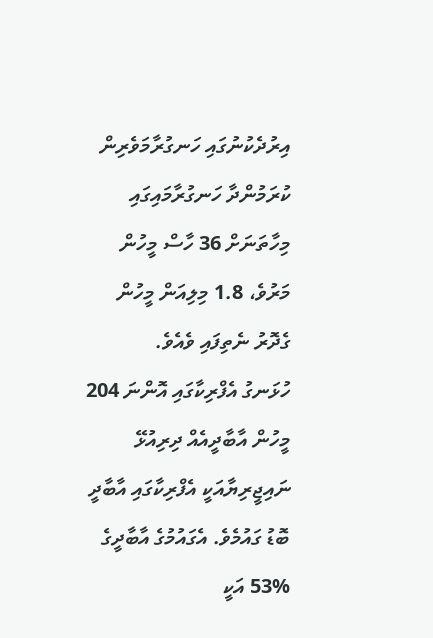އިރުދެކުނުގައި ހަނގުރާމަވެރިން ކުރަމުންދާ ހަނގުރާމައިގައި މިހާތަނަށް 36 ހާސް މީހުން މަރުވެ، 1.8 މިލިއަން މީހުން ގެދޮރު ނެތިފައި ވެއެވެ.
ހުޅަނގު އެފްރިކާގައި އޮންނަ 204 މީހުން އާބާދީއެއް ދިރިއުޅޭ ނައިޖީރިޔާއަކީ އެފްރިކާގައި އާބާދީ ބޮޑު ގައުމެވެ. އެގައުމުގެ އާބާދީގެ %53 އަކީ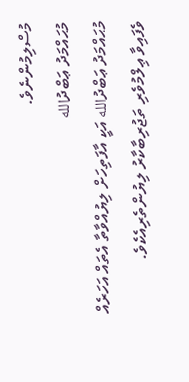މުސްލިމުންނެވެ.
މުޙައްމަދު ޢަބްދުالله
މުޙައްމަދު ޢަބްދުالله އަކީ އާފަތިހަށް ލިޔުއްވާތާ އެތައް އަހަރެއް ވެފައިވާ ޢިލްމުވެރި ތަޖުރިބާކާރު ލިޔުންތެރިއެކެވެ.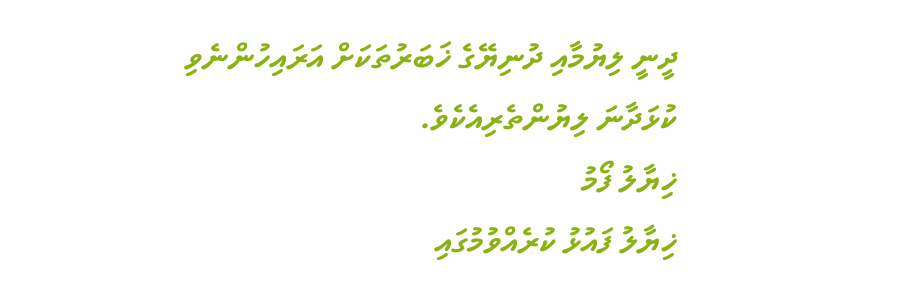ދީނީ ލިޔުމާއި ދުނިޔޭގެ ޚަބަރުތަކަށް އަރައިހުންނެވި ކުޅަދާނަ ލިޔުންތެރިއެކެވެ.
ޚިޔާލު ފޯމު
ޚިޔާލު ފައުޅު ކުރެއްވުމުގައި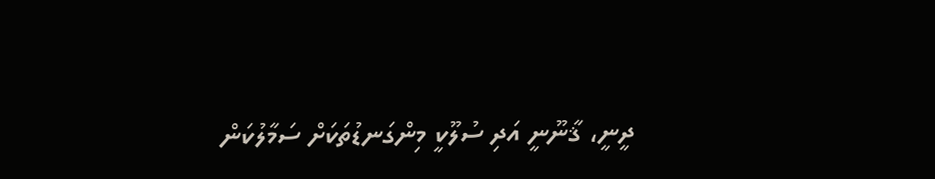ދީނީ، ޤާނޫނީ އަދި ސުލޫކީ މިންގަނޑުތަކަށް ސަމާލުކަން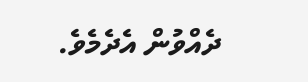ދެއްވުން އެދެމެވެ.